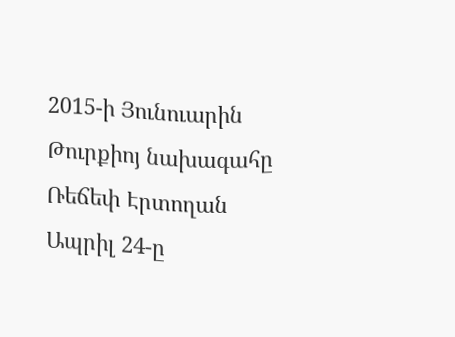2015-ի Յունուարին Թուրքիոյ նախագահը Ռեճեփ Էրտողան Ապրիլ 24-ը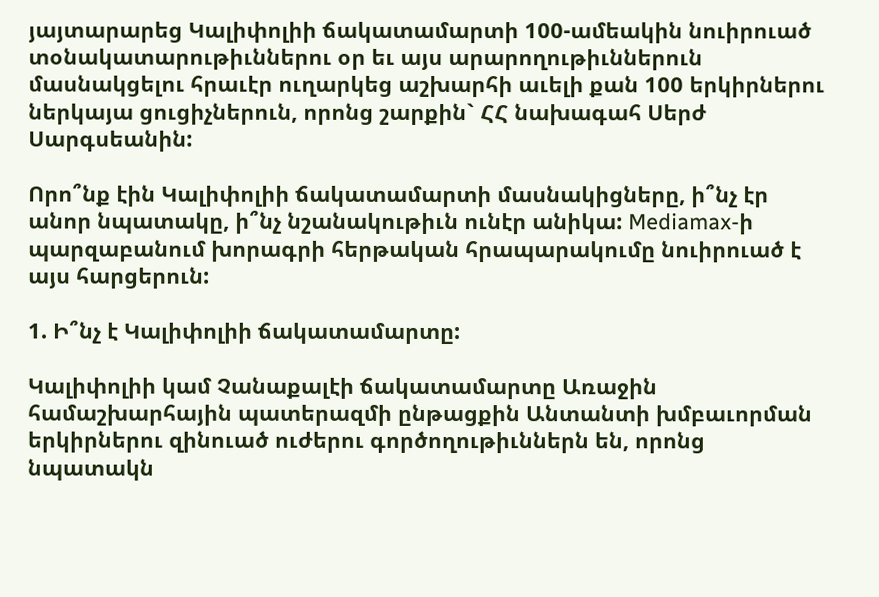յայտարարեց Կալիփոլիի ճակատամարտի 100-ամեակին նուիրուած տօնակատարութիւններու օր եւ այս արարողութիւններուն մասնակցելու հրաւէր ուղարկեց աշխարհի աւելի քան 100 երկիրներու ներկայա ցուցիչներուն, որոնց շարքին` ՀՀ նախագահ Սերժ Սարգսեանին:

Որո՞նք էին Կալիփոլիի ճակատամարտի մասնակիցները, ի՞նչ էր անոր նպատակը, ի՞նչ նշանակութիւն ունէր անիկա: Mediamax-ի պարզաբանում խորագրի հերթական հրապարակումը նուիրուած է այս հարցերուն:

1. Ի՞նչ է Կալիփոլիի ճակատամարտը:

Կալիփոլիի կամ Չանաքալէի ճակատամարտը Առաջին համաշխարհային պատերազմի ընթացքին Անտանտի խմբաւորման երկիրներու զինուած ուժերու գործողութիւններն են, որոնց նպատակն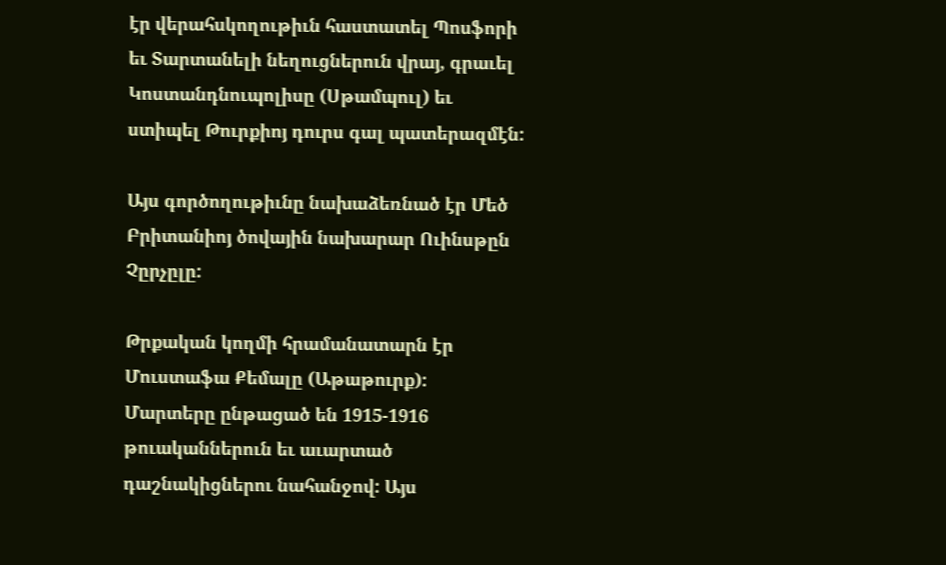էր վերահսկողութիւն հաստատել Պոսֆորի եւ Տարտանելի նեղուցներուն վրայ, գրաւել Կոստանդնուպոլիսը (Սթամպուլ) եւ ստիպել Թուրքիոյ դուրս գալ պատերազմէն:

Այս գործողութիւնը նախաձեռնած էր Մեծ Բրիտանիոյ ծովային նախարար Ուինսթըն Չըրչըլը:

Թրքական կողմի հրամանատարն էր Մուստաֆա Քեմալը (Աթաթուրք): Մարտերը ընթացած են 1915-1916 թուականներուն եւ աւարտած դաշնակիցներու նահանջով: Այս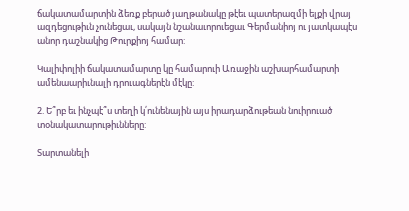ճակատամարտին ձեռք բերած յաղթանակը թէեւ պատերազմի ելքի վրայ ազդեցութիւն չունեցաւ, սակայն նշանաւորուեցաւ Գերմանիոյ ու յատկապէս անոր դաշնակից Թուրքիոյ համար:

Կալիփոլիի ճակատամարտը կը համարուի Առաջին աշխարհամարտի ամենաարիւնալի դրուագներէն մէկը:

2. Ե՞րբ եւ ինչպէ՞ս տեղի կ՛ունենային այս իրադարձութեան նուիրուած տօնակատարութիւնները:

Տարտանելի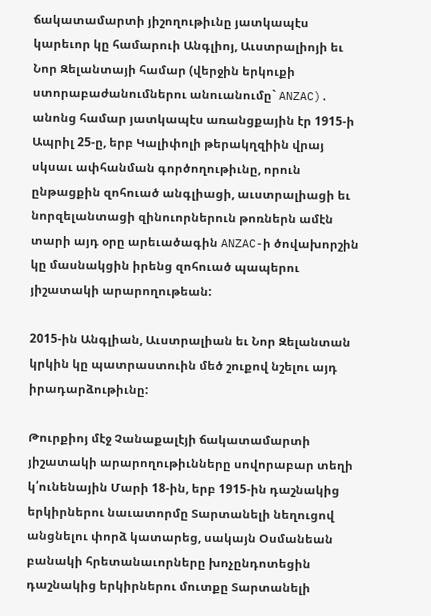ճակատամարտի յիշողութիւնը յատկապէս կարեւոր կը համարուի Անգլիոյ, Աւստրալիոյի եւ Նոր Զելանտայի համար (վերջին երկուքի ստորաբաժանումներու անուանումը` ANZAC). անոնց համար յատկապէս առանցքային էր 1915-ի Ապրիլ 25-ը, երբ Կալիփոլի թերակղզիին վրայ սկսաւ ափհանման գործողութիւնը, որուն ընթացքին զոհուած անգլիացի, աւստրալիացի եւ նորզելանտացի զինուորներուն թոռներն ամէն տարի այդ օրը արեւածագին ANZAC-ի ծովախորշին կը մասնակցին իրենց զոհուած պապերու յիշատակի արարողութեան:

2015-ին Անգլիան, Աւստրալիան եւ Նոր Զելանտան կրկին կը պատրաստուին մեծ շուքով նշելու այդ իրադարձութիւնը:

Թուրքիոյ մէջ Չանաքալէյի ճակատամարտի յիշատակի արարողութիւնները սովորաբար տեղի կ՛ունենային Մարի 18-ին, երբ 1915-ին դաշնակից երկիրներու նաւատորմը Տարտանելի նեղուցով անցնելու փորձ կատարեց, սակայն Օսմանեան բանակի հրետանաւորները խոչընդոտեցին դաշնակից երկիրներու մուտքը Տարտանելի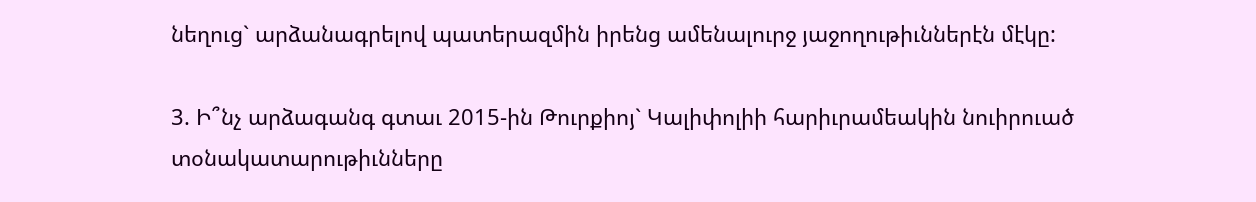նեղուց` արձանագրելով պատերազմին իրենց ամենալուրջ յաջողութիւններէն մէկը:

3. Ի՞նչ արձագանգ գտաւ 2015-ին Թուրքիոյ` Կալիփոլիի հարիւրամեակին նուիրուած տօնակատարութիւնները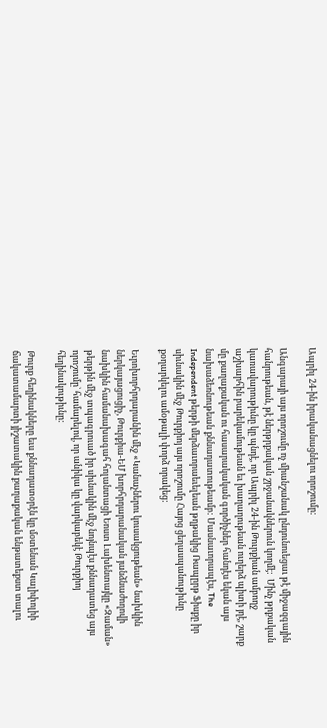Ապրիլ 24-ին իրականացնելու որոշումը:

Անգարայի այս որոշումը ոչ միանշանակ ընդունուեցաւ թէ միջազգային հանրութեան, թէ ներթրքական շրջանակներուն կողմէ:  Մինչ թրքական կառավարութիւնը կը պնդէ, որ Ապրիլ 24-ին Թուրքիան ամբողջ աշխարհին բարեկամութեան եւ խաղաղութեան ուղերձ պիտի յղէ, շարք մը քաղաքական ու հասարակական գործիչներ հանդէս եկան այս նախաձեռնութեան քննադատութեամբ: Մասնաւորապէս, The Independent թերթի մերձաւորաեւելեան թղթակից Ռապըրթ Ֆիսքը իր սիւնակին մէջ Թուրքիոյ այս որոշումը Հայոց ցեղասպանութիւնը քօղարկելու ամօթալի փորձ որակեց:

Եւրոխորհրդարանին մէջ «Կանաչներու կուսակցութեան» նախկին ներկայացուցիչ, Թուրքիա-ԵՄ խորհրդարանական յանձնաժողովի նախկին համանախագահ հոլանտացի Եոստ Լախենտայկը «Զաման» թերթին մէջ տպագրուած իր սիւնակին մէջ նոյնպէս քննադատեց այս որոշումը` համարելով, որ անիկա կը վարկաբեկէ Թուրքիոյ հեղինակութիւնը:

Թուրք հեղինակները եւս քննադատօրէն կը մօտենան Կալիփոլիի ճակատամարտի յիշատակին քաղաքական ենթատեքստ տալու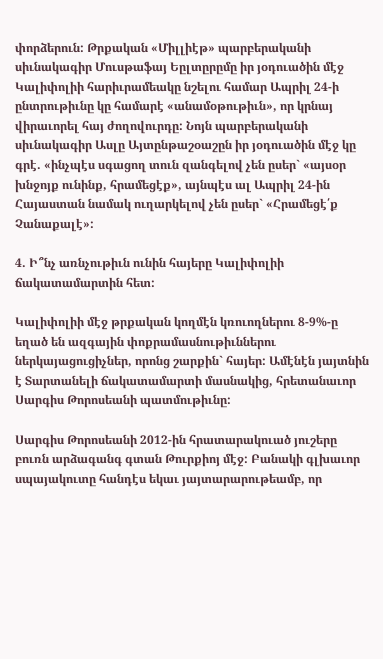փորձերուն: Թրքական «Միլլիէթ» պարբերականի սիւնակագիր Մուսթաֆայ Եըլտըրըմը իր յօդուածին մէջ Կալիփոլիի հարիւրամեակը նշելու համար Ապրիլ 24-ի ընտրութիւնը կը համարէ «անամօթութիւն», որ կրնայ վիրաւորել հայ ժողովուրդը: Նոյն պարբերականի սիւնակագիր Ասլը Այտընթաշօաշըն իր յօդուածին մէջ կը գրէ. «ինչպէս սգացող տուն զանգելով չեն ըսեր` «այսօր խնջոյք ունինք, հրամեցէք», այնպէս ալ Ապրիլ 24-ին Հայաստան նամակ ուղարկելով չեն ըսեր` «Հրամեցէ՛ք Չանաքալէ»:

4. Ի՞նչ առնչութիւն ունին հայերը Կալիփոլիի ճակատամարտին հետ:

Կալիփոլիի մէջ թրքական կողմէն կռուողներու 8-9%-ը եղած են ազգային փոքրամասնութիւններու ներկայացուցիչներ, որոնց շարքին` հայեր: Ամէնէն յայտնին է Տարտանելի ճակատամարտի մասնակից, հրետանաւոր Սարգիս Թորոսեանի պատմութիւնը:

Սարգիս Թորոսեանի 2012-ին հրատարակուած յուշերը բուռն արձագանգ գտան Թուրքիոյ մէջ: Բանակի գլխաւոր սպայակուտը հանդէս եկաւ յայտարարութեամբ, որ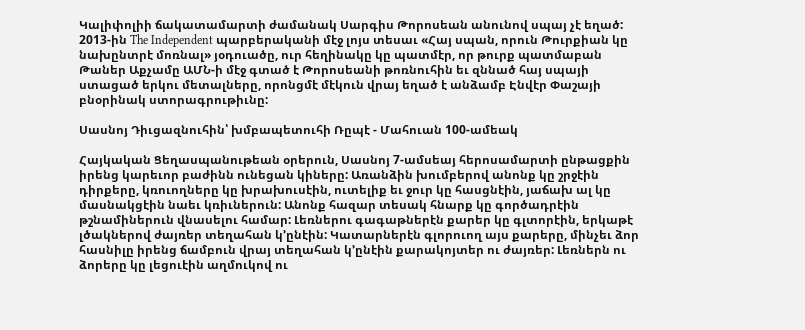Կալիփոլիի ճակատամարտի ժամանակ Սարգիս Թորոսեան անունով սպայ չէ եղած: 2013-ին The Independent պարբերականի մէջ լոյս տեսաւ «Հայ սպան, որուն Թուրքիան կը նախընտրէ մոռնալ» յօդուածը, ուր հեղինակը կը պատմէր, որ թուրք պատմաբան Թաներ Աքչամը ԱՄՆ-ի մէջ գտած է Թորոսեանի թոռնուհին եւ զննած հայ սպայի ստացած երկու մետալները, որոնցմէ մէկուն վրայ եղած է անձամբ Էնվէր Փաշայի բնօրինակ ստորագրութիւնը:

Սասնոյ Դիւցազնուհին՝ խմբապետուհի Ռըպէ - Մահուան 100-ամեակ

Հայկական Ցեղասպանութեան օրերուն, Սասնոյ 7-ամսեայ հերոսամարտի ընթացքին իրենց կարեւոր բաժինն ունեցան կիները: Առանձին խումբերով անոնք կը շրջէին դիրքերը, կռուողները կը խրախուսէին, ուտելիք եւ ջուր կը հասցնէին, յաճախ ալ կը մասնակցէին նաեւ կռիւներուն: Անոնք հազար տեսակ հնարք կը գործադրէին թշնամիներուն վնասելու համար: Լեռներու գագաթներէն քարեր կը գլտորէին, երկաթէ լծակներով ժայռեր տեղահան կ՚ընէին: Կատարներէն գլորուող այս քարերը, մինչեւ ձոր հասնիլը իրենց ճամբուն վրայ տեղահան կ՚ընէին քարակոյտեր ու ժայռեր: Լեռներն ու ձորերը կը լեցուէին աղմուկով ու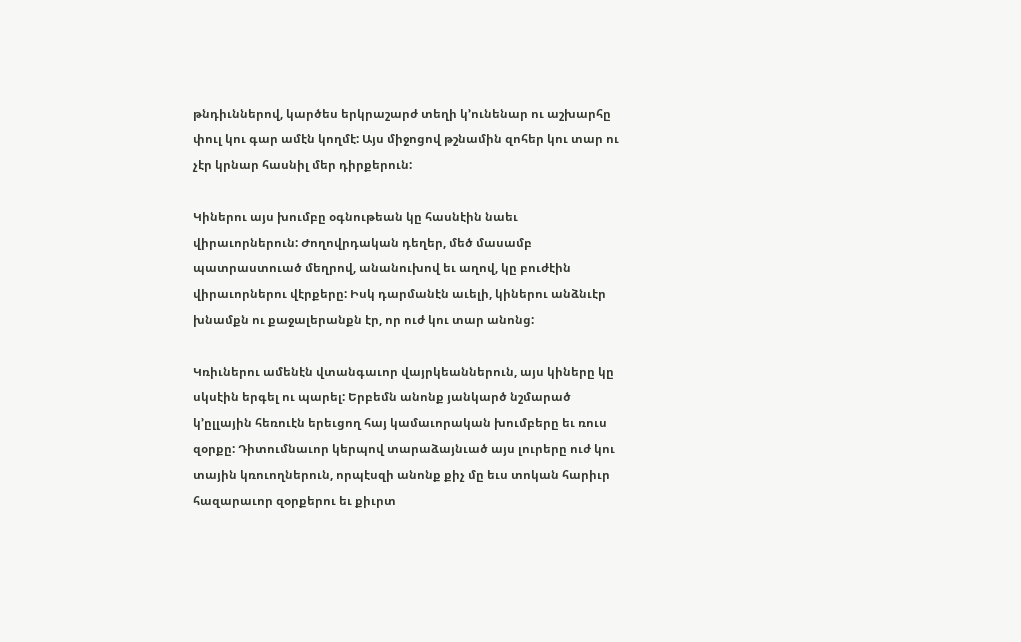թնդիւններով, կարծես երկրաշարժ տեղի կ՚ունենար ու աշխարհը փուլ կու գար ամէն կողմէ: Այս միջոցով թշնամին զոհեր կու տար ու չէր կրնար հասնիլ մեր դիրքերուն:

Կիներու այս խումբը օգնութեան կը հասնէին նաեւ վիրաւորներուն: Ժողովրդական դեղեր, մեծ մասամբ պատրաստուած մեղրով, անանուխով եւ աղով, կը բուժէին վիրաւորներու վէրքերը: Իսկ դարմանէն աւելի, կիներու անձնւէր խնամքն ու քաջալերանքն էր, որ ուժ կու տար անոնց:

Կռիւներու ամենէն վտանգաւոր վայրկեաններուն, այս կիները կը սկսէին երգել ու պարել: Երբեմն անոնք յանկարծ նշմարած կ՚ըլլային հեռուէն երեւցող հայ կամաւորական խումբերը եւ ռուս զօրքը: Դիտումնաւոր կերպով տարաձայնւած այս լուրերը ուժ կու տային կռուողներուն, որպէսզի անոնք քիչ մը եւս տոկան հարիւր հազարաւոր զօրքերու եւ քիւրտ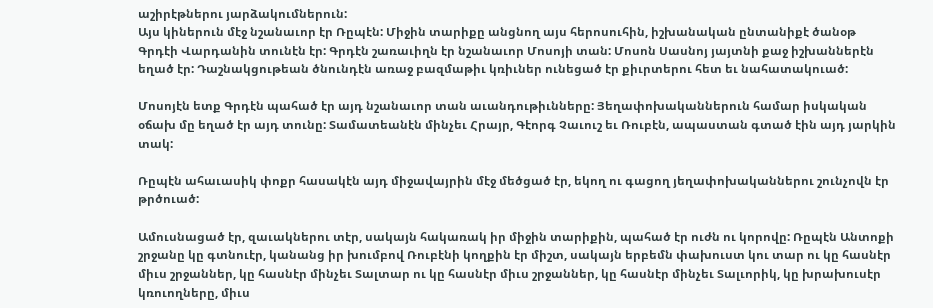աշիրէթներու յարձակումներուն:
Այս կիներուն մէջ նշանաւոր էր Ռըպէն: Միջին տարիքը անցնող այս հերոսուհին, իշխանական ընտանիքէ ծանօթ Գրդէի Վարդանին տունէն էր: Գրդէն շառաւիղն էր նշանաւոր Մոսոյի տան: Մոսոն Սասնոյ յայտնի քաջ իշխաններէն եղած էր: Դաշնակցութեան ծնունդէն առաջ բազմաթիւ կռիւներ ունեցած էր քիւրտերու հետ եւ նահատակուած:

Մոսոյէն ետք Գրդէն պահած էր այդ նշանաւոր տան աւանդութիւնները: Յեղափոխականներուն համար իսկական օճախ մը եղած էր այդ տունը: Տամատեանէն մինչեւ Հրայր, Գէորգ Չաւուշ եւ Ռուբէն, ապաստան գտած էին այդ յարկին տակ:

Ռըպէն ահաւասիկ փոքր հասակէն այդ միջավայրին մէջ մեծցած էր, եկող ու գացող յեղափոխականներու շունչովն էր թրծուած:

Ամուսնացած էր, զաւակներու տէր, սակայն հակառակ իր միջին տարիքին, պահած էր ուժն ու կորովը: Ռըպէն Անտոքի շրջանը կը գտնուէր, կանանց իր խումբով Ռուբէնի կողքին էր միշտ, սակայն երբեմն փախուստ կու տար ու կը հասնէր միւս շրջաններ, կը հասնէր մինչեւ Տալտար ու կը հասնէր միւս շրջաններ, կը հասնէր մինչեւ Տալւորիկ, կը խրախուսէր կռուողները, միւս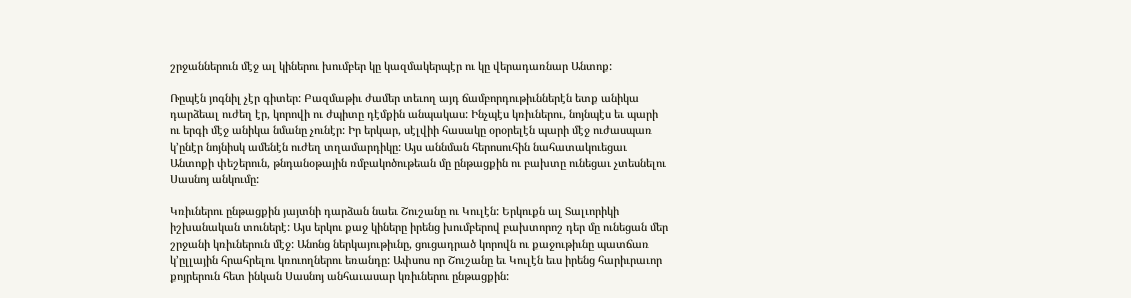շրջաններուն մէջ ալ կիներու խումբեր կը կազմակերպէր ու կը վերադառնար Անտոք:

Ռըպէն յոգնիլ չէր գիտեր: Բազմաթիւ ժամեր տեւող այդ ճամբորդութիւններէն ետք անիկա դարձեալ ուժեղ էր, կորովի ու ժպիտը դէմքին անպակաս: Ինչպէս կռիւներու, նոյնպէս եւ պարի ու երգի մէջ անիկա նմանը չունէր: Իր երկար, սէլվիի հասակը օրօրելէն պարի մէջ ուժասպառ կ՚ընէր նոյնիսկ ամենէն ուժեղ տղամարդիկը: Այս աննման հերոսուհին նահատակուեցաւ Անտոքի փեշերուն, թնդանօթային ռմբակոծութեան մը ընթացքին ու բախտը ունեցաւ չտեսնելու Սասնոյ անկումը:

Կռիւներու ընթացքին յայտնի դարձան նաեւ Շուշանը ու Կուլէն: Երկուքն ալ Տալւորիկի իշխանական տուներէ: Այս երկու քաջ կիները իրենց խումբերով բախտորոշ դեր մը ունեցան մեր շրջանի կռիւներուն մէջ: Անոնց ներկայութիւնը, ցուցադրած կորովն ու քաջութիւնը պատճառ կ՚ըլլային հրահրելու կռուողներու եռանդը: Ափսոս որ Շուշանը եւ Կուլէն եւս իրենց հարիւրաւոր քոյրերուն հետ ինկան Սասնոյ անհաւասար կռիւներու ընթացքին: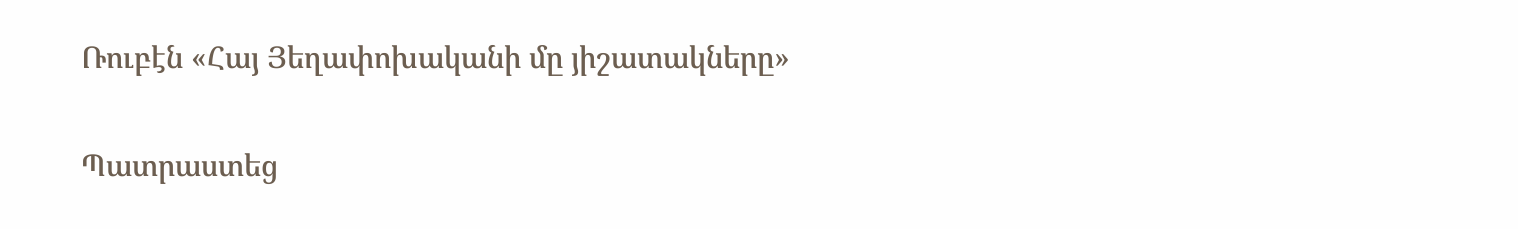Ռուբէն «Հայ Յեղափոխականի մը յիշատակները»

Պատրաստեց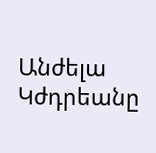Անժելա Կժդրեանը